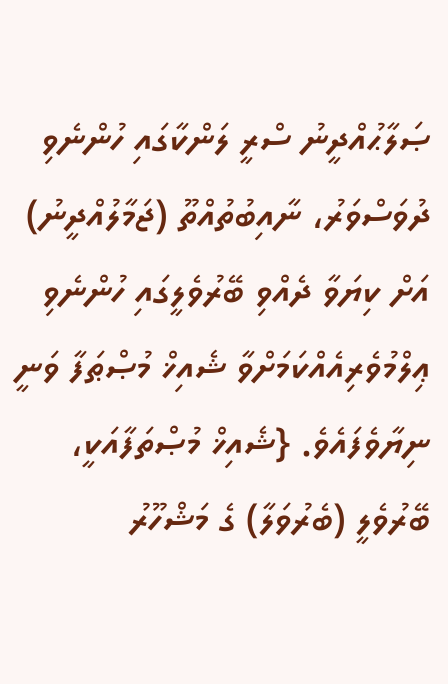ޞަލާޙުއްދީނު ސްރީ ލަންކާގައި ހުންނެވި ދުވަސްވަރު، ނާއިބުތުއްތޫ (ޖަމާލުއްދީނު) އަށް ކިޔަވާ ދެއްވި ބޭރުވެލީގައި ހުންނެވި ޢިލްމުވެރިއެއްކަމަށްވާ ޝެއިޚް މުޞްޠަފާ ވަނީ ނިޔާވެފައެވެ. {ޝެއިޚް މުޞްތަފާއަކީ، ބޭރުވެލީ (ބެރުވަލާ) ގެ މަޝްހޫރު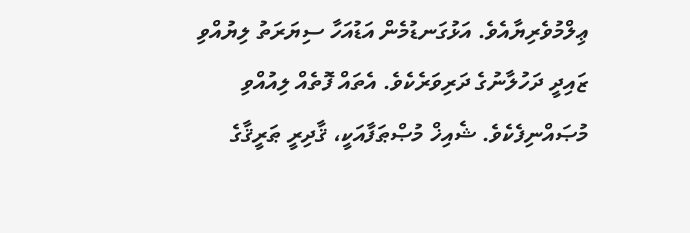ޢިލްމުވެރިޔާއެވެ. އަޅުގަނޑުމެން އަޑުއަހާ ސިޔަރަތު ލިޔުއްވި ޒައިދީ ދަހުލާނުގެ ދަރިވަރެކެވެ. އެތައް ފޮތެއް ލިއުއްވި މުޞައްނިފެކެވެ. ޝެއިޚް މުޞްޠަފާއަކީ، ޤާދިރީ ޠަރީޤާގެ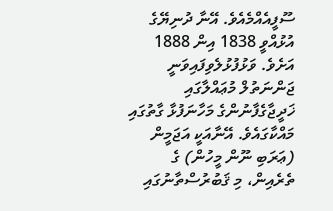ސޫފީއެއްމެއެވެ. އޭނާ ދުނިޔޭގެ އުޅުއްވީ 1838 އިން 1888 އަށެވެ. ވަޅުފުޅުލެވިފައިވަނީ ޖަންނަތުލް މުޢައްލާގައި ޚަދީޖާގެފާނުންގެ މަހާނަފުޅާ ގާތުގައި މައްކާގައެވެ. އޭނާއަކީ އަޖަމީން (ޢަރަބި ނޫން މީހުން) ގެ ތެރެއިން، މި ޤަބުރުސްތާނުގައި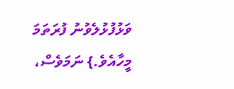ވަޅުފުޅުލެވުނު ފުރަތަމަ މީހާއެވެ.} ނަމަވެސް،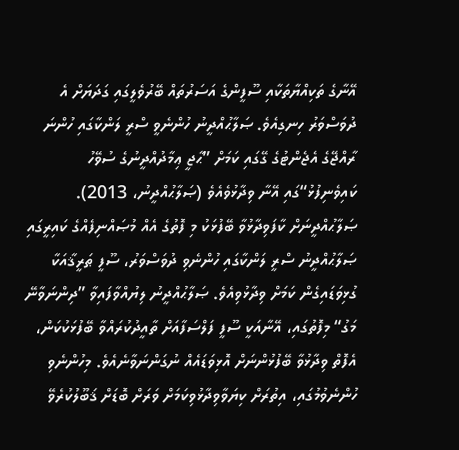އޭނާގެ ތަކިއްޔާތަކާއި ސޫފީންގެ އަސަރުތައް ބޭރުވެލީގައި ގަދަޔަށް އެ ދުވަސްވަރު ހިނގިއެވެ. ޞަލާޙުއްދީނު ހުންނެވީ ސްރީ ލަންކާގައި ހުންނަ ރާއްޖޭގެ އެޖެންޓުގެ ގޭގައި ކަމަށް ”ޙާޖީ ޢިމާދުއްދީނުގެ ސުވޭހު ކައިވެނިފުޅު“ގައި އޭނާ ވިދާޅުވެއެވެ (ޞަލާޙުއްދީނު، 2013). ޞަލާޙުއްދީނަށް ކާފަވިދާޅުވާ ބޭފުޅަކު މި ފޮތުގެ އެއް މުޞައްނިފެއްގެ ކައިރީގައި ޞަލާޙުއްދީނު ސްރީ ލަންކާގައި ހުންނެވި ދުވަސްވަރު، ސޫފީ ޠަރީޤާއަކާ ގުޅިވަޑައިގެން ކަމަށް ވިދާޅުވިއެވެ. ޞަލާޙުއްދީނު ލިޔުއްވާފައިވާ ”ދިންނަވާނޭ މަގު“ މިފޮތުގައި، އޭނާއަކީ ސޫފީ ފަލްސަފާއަށް ތާއީދުކުރައްވާ ބޭފުޅަކުކަން، އެފޮތް ވިދާޅުވާ ބޭފުޅުންނަށް އޮޅިވަޑައެއް ނުގަންނަވާނެއެވެ. މިހުންނެވި ހުންނެވުމުގައި، އިތުރަށް ކިޔަވާވިދާޅުވިކަމަށް ވަރަށް ބޮޑަށް ޤަބޫލުކުރެވޭ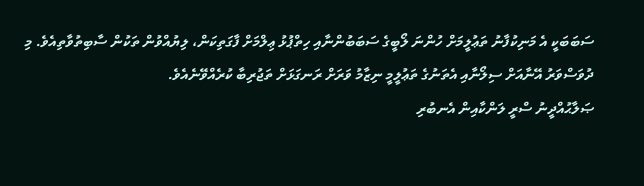ސަބަބަކީ އެ މަނިކުފާނު ތަޢުލީމަށް ހުންނަ ލޯބީގެ ސަބަބުންނާއި ހިތްޕުޅު ޢިލްމަށް ފާގަތިކަން، ލިޔުއްވުން ތަކުން ސާބިތުވާތިއެވެ. މި ދުވަސްވަރު އޭނާއަށް ސިލޯނާއި އެތަނުގެ ތަޢުލީމީ ނިޒާމު ވަރަށް ރަނގަޅަށް ތަޖުރިބާ ކުރެއްވޭނެއެވެ.
ޞަލާޙުއްދީނު ސްރީ ލަންކާއިން އެނބުރި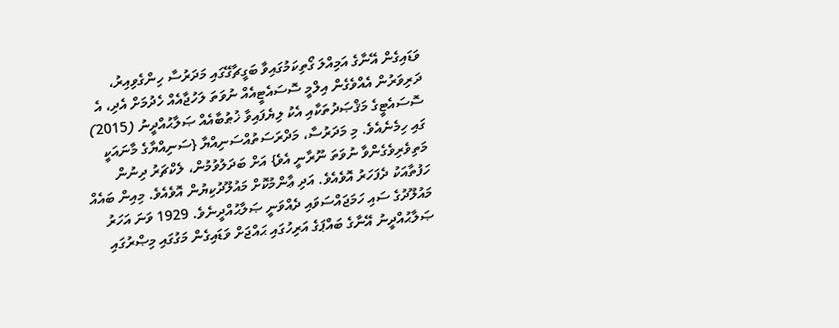ވަޑައިގެން އޭނާގެ އަމިއްލަ ގޯތިކަމުގައިވާ ބަގީޗާގޭގައި މަދަރުސާ ހިންގެވިއިރު، ދަރިވަރުން އެއްވެގެން އިލްމީ ސޮސައެޓީއެއް ނުވަތަ ލަހުޖާއެއް ހެދުމަށް އެދި، އެ ސޮސައެޓީގެ މަޤްޞަދުތަކާއި އެކު ލިޔެފައިވާ ޚުޠުބާއެއް ޞަލާޙުއްދީނު (2015) ގައި ހިމެނެއެވެ. މި މަދަރުސާ، މަދްރަސަތުއްސަނިއްޔާ {ސަނިއްޔާގެ މާނައަކީ މަތިވެރިވެގެންވާ ނުވަތަ ނޫރާނީ އެވެ} އަށް ބަދަލުވުމުން، ލެކްޗަރު ދިނުން ހަފުތާއަކު ދެފަހަރު އޮވެއެވެ. އަދި ޢާންމުކޮށް މައުލޫދުކިޔުން އޮވެއެވެ. މިއިން ބައެއް މައުލޫދުގެ ސައި ހަމަޖައްސަވައި ދެއްވަނީ ޞަލާޙުއްދީނެވެ. 1929 ވަނަ އަހަރު ޞަލާޙުއްދީނު އޭނާގެ ބައްޕަގެ އަރިހުގައި ޙައްޖަށް ވަޑައިގެން މަގުގައި މިޞްރުގައި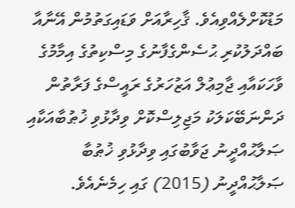މަޑުކޮށްލެއްވިއެވެ. ޤާހިރާއަށް ވަޑައިގަތުމުން އޭނާއާ ބައްދަލުކުރި ޙުސެންގެފާނުގެ މިސްކިތުގެ އިމާމުގެ ވާހަކައާއި ޖާމިޢުލް އަޒުހަރުގެ ރައީސްގެ ފަރާތުން ދަންނަބޭކަލަކު މަޖިލިސްކޮށް ވިދާޅުވި ޚުޠުބާއަކާއި ޞަލާޙުއްދީނު ޖަވާބުގައި ވިދާޅުވި ޚުޠުބާ ޞަލާޙުއްދީނު (2015) ގައި ހިމެނެއެވެ.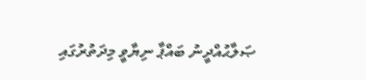ޞަލާޙުއްދީނު ބައްޕާ ނިޔާވީ މިދަތުރުގައި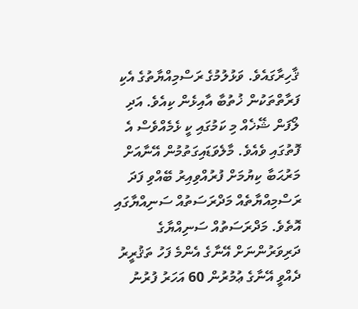ޤާހިރާގައެވެ. ވަޅުލުމުގެ ރަސްމިއްޔާތުގެ އެކި ފަރާތްތަކުން ޚުތުބާ އާއިޅެން ކިއެވެ. އަދި ލޯފަން ޝޭޚެއް މި ކަމުގައި ކީ ޅެމެއްވެސް އެ ފޮތުގައި ވެއެވެ. މާލެވަޑައިގަތުމުން އޭނާއަށް މަރުޙަބާ ކިޔުމަށް ފުރުއްވިއިރު ބޭއްވި ފަދަ ރަސްމިއްޔާތެއް މަދްރަސަތުއް ސަނިއްޔާގައި އޮތެވެ. މަދްރަސަތުއް ސަނިއްޔާގެ ދަރިވަރުންނަށް އޭނާގެ އެންމެ ފަހު ތަޤުރީރު ދެއްވީ އޭނާގެ ޢުމުރުން 60 އަހަރު ފުރުނު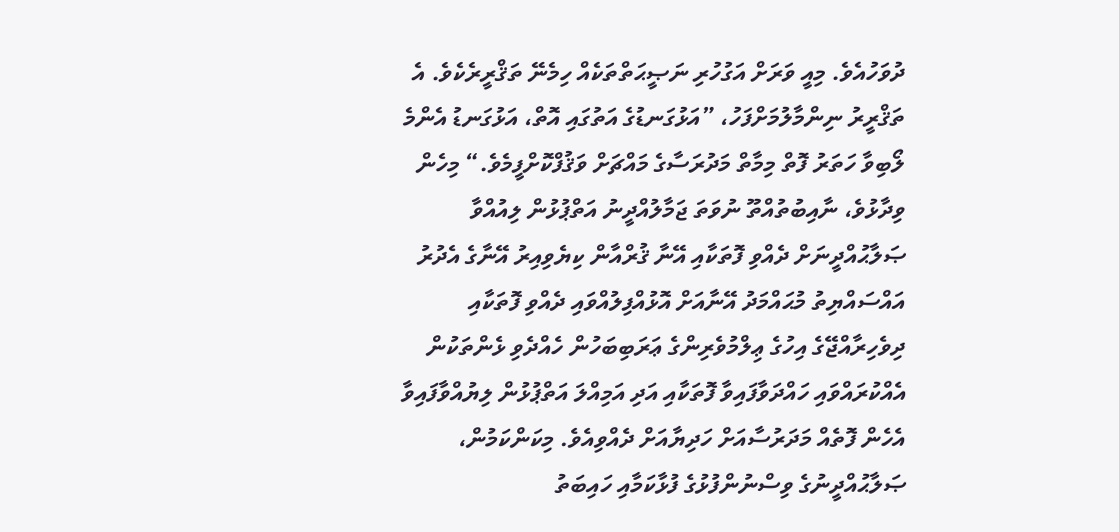ދުވަހުއެވެ. މިއީ ވަރަށް އަގުހުރި ނަޞީޙަތްތަކެއް ހިމެނޭ ތަޤްރީރެކެވެ. އެ ތަޤްރީރު ނިންމާލުމަށްފަހު، ”އަޅުގަނޑުގެ އަތުގައި އޮތް، އަޅުގަނޑު އެންމެ ލޯބިވާ ހަތަރު ފޮތް މިމާތް މަދުރަސާގެ މައްޗަށް ވަޤުފްކޮށްފީމެވެ.“ މިހެން ވިދާޅުވެ، ނާއިބުތުއްތޫ ނުވަތަ ޖަމާލުއްދީނު އަތްޕުޅުން ލިއުއްވާ ޞަލާޙުއްދީނަށް ދެއްވި ފޮތަކާއި އޭނާ ޤުރްއާން ކިޔެވިއިރު އޭނާގެ އެދުރު އައްސައްޔިތު މުޙައްމަދު އޭނާއަށް އޮޅުއްފިލުއްވައި ދެއްވި ފޮތަކާއި ދިވެހިރާއްޖޭގެ އިހުގެ ޢިލްމުވެރިންގެ ޢަރަބިބަހުން ހެއްދެވި ޅެންތަކުން އެއްކުރައްވައި ހައްދަވާފައިވާ ފޮތަކާއި އަދި އަމިއްލަ އަތްޕުޅުން ލިޔުއްވާފައިވާ އެހެން ފޮތެއް މަދަރުސާއަށް ހަދިޔާއަށް ދެއްވިއެވެ. މިކަންކަމުން، ޞަލާޙުއްދީނުގެ ވިސްނުންފުޅުގެ ފުޅާކަމާއި ހައިބަތު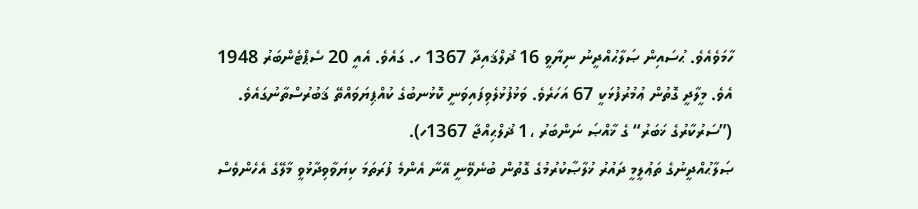ހާމަވެއެވެ. ޙުސައިން ޞަލާޙުއްދީނު ނިޔާވީ 16 ޛުލްޤައިދާ 1367 ހ. ގައެވެ. އެއީ 20 ސެޕްޓެންބަރު 1948 އެވެ. މީލާދީ ގޮތުން ޢުމުރުފުޅަކީ 67 އަހަރެވެ. ވަޅުފުޅުލެވިފައިވަނީ ކޮޅުނބުގެ ކުއްޕިޔަވައްތޭ ޤަބުރުސްތާނުގައެވެ. (”ސަރުކާރުގެ ޚަބަރު“ ގެ ޚާއްޞަ ނަންބަރު ،1 ޛުލްޙިއްޖާ 1367ހ).
ޞަލާޙުއްދީނުގެ ތަޢުލީމީ ދައުރު ޚުލާޞާކުރުމުގެ ގޮތުން ބުނެވޭނީ އޭނާ އެންމެ ފުރަތަމަ ކިޔަވާވިދާޅުވީ މާލޭގެ އެހެންވެސް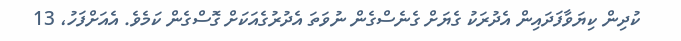ކުދިން ކިޔަވާފަދައިން އެދުރަކު ގެޔަށް ގެނެސްގެން ނުވަތަ އެދުރުގެއަކަށް ގޮސްގެން ކަމެވެ. އެއަށްފަހު، 13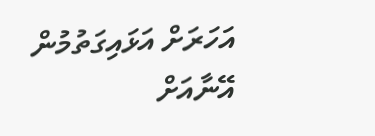އަހަރަށް އަޅައިގަތުމުން އޭނާއަށް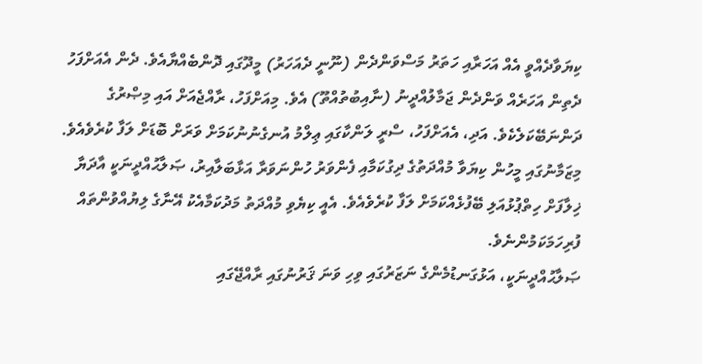ކިޔަވާދެއްވީ އެއް އަހަރާއި ހަތަރު މަސްވަންދެން (ނޫނީ ދެއަހަރު) މީދޫގައި ދޮންބެއްޔާއެވެ. ދެން އެއަށްފަހު ދެތިން އަހަރެއް ވަންދެން ޖަމާލުއްދީނު (ނާއިބުތުއްތޫ) އެވެ. މިއަށްފަހު، ރާއްޖެއަށް އައި މިޞްރުގެ ދަންނަބޭކަލެކެވެ. އަދި، އެއަށްފަހު، ސްރީ ލަންކާގައި ޢިލްމު އުނގެނުނުކަމަށް ވަރަށް ބޮޑަށް ލަފާ ކުރެވެއެވެ. މިޒަމާނުގައި މީހުން ކިޔަވާ މުއްދަތުގެ ދިގުކަމާއި ފެންވަރު ހުންނަވަރާ އަޅާބަލާއިރު، ޞަލާޙުއްދީނަކީ އާދަޔާ ޚިލާފަށް ހިތްޕުޅުއަލި ބޭފުޅެއްކަމަށް ލަފާ ކުރެވެއެވެ. އެއީ ކިޔެވި މުއްދަތު މަދުކަމާއެކު އޭނާގެ ލިޔުއްވުންތައް ފުރިހަމަކަމުންނެވެ.
ޞަލާޙުއްދީނަކީ، އަޅުގަނޑުމެންގެ ނަޒަރުގައި ވިހި ވަނަ ޤަރުނުގައި ރާއްޖޭގައި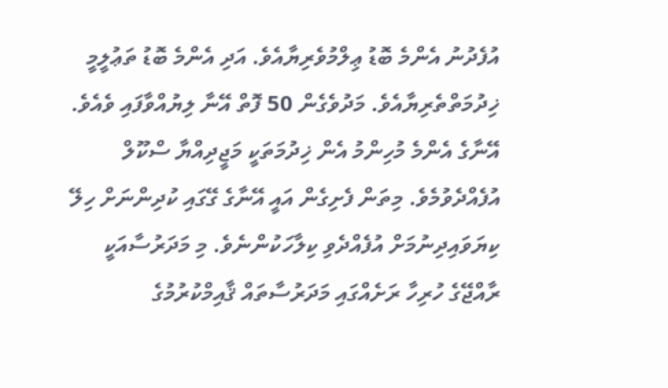އުފެދުނު އެންމެ ބޮޑު ޢިލްމުވެރިޔާއެވެ. އަދި އެންމެ ބޮޑު ތަޢުލީމީ ޚިދުމަތްތެރިޔާއެވެ. މަދުވެގެން 50 ފޮތް އޭނާ ލިޔުއްވާފައި ވެއެވެ. އޭނާގެ އެންމެ މުހިންމު އެން ޚިދުމަތަކީ މަޖީދިއްޔާ ސްކޫލް އުފެއްދެވުމެވެ. މިތަން ފެށިގެން އައީ އޭނާގެ ގޭގައި ކުދިންނަށް ހިލޭ ކިޔަވައިދިނުމަށް އުފެއްދެވި ކިލާހަކުންނެވެ. މި މަދަރުސާއަކީ ރާއްޖޭގެ ހުރިހާ ރަށެއްގައި މަދަރުސާތައް ޤާއިމްކުރުމުގެ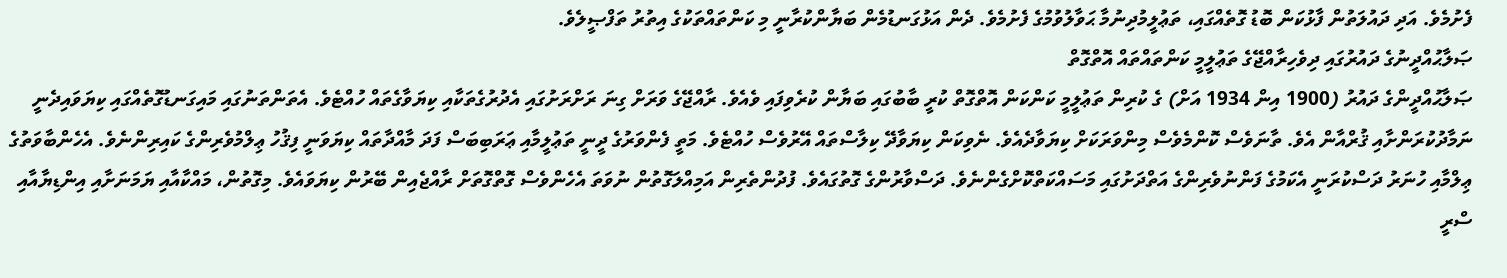ފެށުމެވެ. އަދި ދައުލަތުން ފާޅުކަން ބޮޑު ގޮތެއްގައި، ތަޢުލީމުދިނުމާ ޙަވާލުވުމުގެ ފެށުމެވެ. ދެން އަޅުގަނޑުމެން ބަޔާންކުރާނީ މި ކަންތައްތަކުގެ އިތުރު ތަފްޞީލެވެ.
ޞަލާޙުއްދީނުގެ ދައުރުގައި ދިވެހިރާއްޖޭގެ ތަޢުލީމީ ކަންތައްތައް އޮތްގޮތް
ޞަލާޙުއްދީންގެ ދައުރު (1900 އިން 1934 އަށް) ގެ ކުރިން ތަޢުލީމީ ކަންކަން އޮތްގޮތް ކުރީ ބާބުގައި ބަޔާން ކުރެވިފައި ވެއެވެ. ރާއްޖޭގެ ވަރަށް ގިނަ ރަށްރަށުގައި އެދުރުގެތަކާއި ކިޔަވާގެތައް ހުއްޓެވެ. އެތަންތަނުގައި މައިގަނޑުގޮތެއްގައި ކިޔަވައިދެނީ ނަމާދުކުރަންށާއި ޤުރްއާން އެވެ. ތާނަވެސް ކޮންމެވެސް މިންވަރަކަށް ކިޔަވާދެއެވެ. ނެވިކަން ކިޔަވާދޭ ކިލާސްތައް އޭރުވެސް ހުއްޓެވެ. މަތީ ފެންވަރުގެ ދީނީ ތަޢުލީމާއި ޢަރަބިބަސް ފަދަ މާއްދާތައް ކިޔަވަނީ ފިޤުހު ޢިލްމުވެރިންގެ ކައިރިންނެވެ. އެހެންބާވަތުގެ ޢިލްމާއި ހުނަރު ދަސްކުރަނީ އެކަމުގެ ފަންނުވެރިންގެ އަތްދަށުގައި މަސައްކަތްކޮށްގެންނެވެ. ދަސްވާރުންގެ ގޮތުގައެވެ. ފުދުންތެރިން އަމިއްލަގޮތުން ނުވަތަ އެހެންވެސް ގޮތްގޮތަށް ރާއްޖެއިން ބޭރުން ކިޔަވައެވެ. މިގޮތުން، މައްކާއާއި ޔަމަނަށާއި އިންޑިޔާއާއި ސްރީ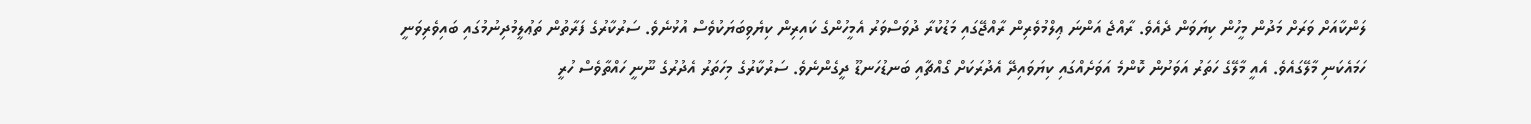ލަންކާއަށް ވަރަށް މަދުން މީހުން ކިޔަވަން ދެއެވެ. ރާއްޖެ އަންނަ ޢިލްމުވެރިން ރާއްޖޭގައި މަޑުކުރާ ދުވަސްވަރު އެމީހުންގެ ކައިރިން ކިޔެވިބަޔަކުވެސް އުޅުނެވެ. ސަރުކާރުގެ ފަރާތުން ތަޢުލީމުދިނުމުގައި ބައިވެރިވަނީ ހަމައެކަނި މާލޭގައެވެ. އެއީ މާލޭގެ ހަތަރު އަވަށުން ކޮންމެ އަވަށެއްގައި ކިޔަވައިދޭ އެދުރަކަށް ގޯއްޗާއި ބަނޑުހަނޑޫ ދީގެންނެވެ. ސަރުކާރުގެ މިހަތަރު އެދުރުގެ ނޫނީ ހައްތާވެސް ހުރީ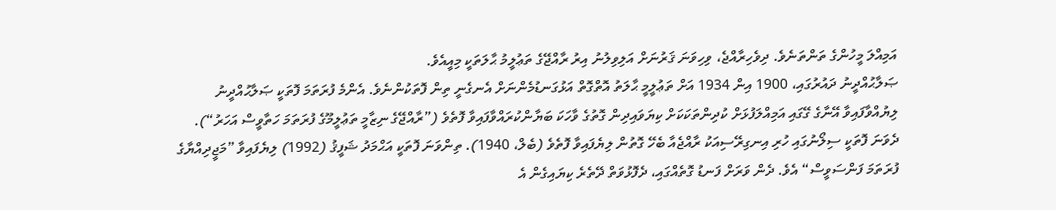އަމިއްލަ މީހުންގެ ތަންތަނެވެ. ދިވެހިރާއްޖެ، ވިހިވަނަ ޤަރުނަށް އަލިވިލުނު އިރު ރާއްޖޭގެ ތަޢުލީމު ޙާލަތަކީ މިއީއެވެ.
ޞަލާޙުއްދީނު ދައުރުގައި، 1900 އިން 1934 އަށް ތަޢުލީމީ ޙާލަތު އޮތްގޮތް އަޅުގަނޑުމެންނަށް އެނގެނީ ތިން ފޮތަކުންނެވެ. އެންމެ ފުރަތަމަ ފޮތަކީ ޞަލާޙުއްދީނު ލިޔުއްވާފައިވާ އޭނާގެ ގޭގައި އަމިއްލަފުޅަށް ކުދިންތަކަކަށް ކިޔަވައިދިން ގޮތުގެ ވާހަކަ ބަޔާންކުރައްވާފައިވާ ފޮތެވެ (”ރާއްޖޭގެ ނިޒާމީ ތަޢުލީމޫގެ ފުރަތަމަ ހަތާވީސް އަހަރު“). ދެވަނަ ފޮތަކީ ސިލޯނުގައި ހުރި އިނގިރޭސިއަކު ރާއްޖެއާ ބެހޭ ގޮތުން ލިޔެފައިވާ ފޮތެވެ (ބެލް، 1940). ތިންވަނަ ފޮތަކީ އަޙްމަދު ޝަފީޤު (1992) ލިޔެފައިވާ ”މަޖީދިއްޔާގެ ފުރަތަމަ ފަންސަވީސް“ އެވެ. ދެން ވަރަށް ފަނޑު ގޮތެއްގައި، ދެފޮޅުވަތް ދޭތެރެ ކިޔައިގެން އެ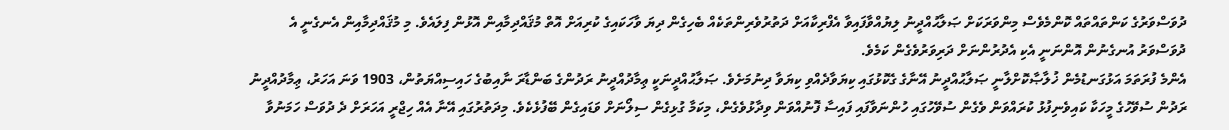ދުވަސްވަރުގެ ކަންތައްތައް ކޮންމެވެސް މިންވަރަކަށް ޞަލާޙުއްދީނު ލިޔުއްވާފައިވާ އެފްރިކާއަށް ދަތުރުވެރިންތަކެއް ބެހިގެން ދިޔަ ވާހަކައިގެ ކުރިއަށް އޮތް މުޤައްދިމާއިން އޮޅުން ފިލައެވެ. މި މުޤައްދިމާއިން އެނގެނީ އެ ދުވަސްވަރު އުނގެނުން އޮންނަނީ އެކި އެދުރުންނަށް ދަރިވަރުވެގެން ކަމެވެ.
އެންމެ ފުރަތަމަ އަޅުގަނޑުމެން ޚުލާޞާކޮށްލާނީ ޞަލާޙުއްދީނު އޭނާގެ ގެކޮޅުގައި ކިޔަވާދެއްވި ކިޔަވާ ދިނުމަށެވެ. ޞަލާޙުއްދީނަކީ ޢިމާދުއްދީނު ރަދުންގެ ބަންޑާރަ ނާއިބުގެ ހައިސިއްޔަތުން، 1903 ވަނަ އަހަރު، ޢިމާދުއްދީނު ރަދުން ސުވޭހުގެ މީހަކާ ކައިވެނިފުޅު ކުރައްވަން ވެގެން ސުވޭހުގައި ހުންނަވާފައި ފައިސާ ފޮނުއްވަން ވިދާޅުވެގެން، މިކަމާ ގުޅިގެން ސިލޯނަށް ވަޑައިގެން ބޭފުޅެކެވެ. މިދަތުރުގައި އޭނާ އެއް ހިޖްރީ އަހަރަށް ދެ ދުވަސް ހަމަނުވާ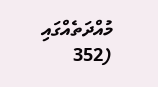މުއްދަތެއްގައި (352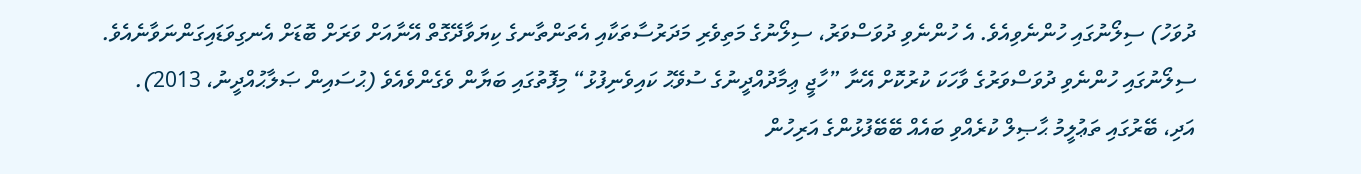ދުވަހު) ސިލޯނުގައި ހުންނެވިއެވެ. އެ ހުންނެވި ދުވަސްވަރު، ސިލޯނުގެ މަތިވެރި މަދަރުސާތަކާއި އެތަންތާނގެ ކިޔަވާދޭގޮތް އޭނާއަށް ވަރަށް ބޮޑަށް އެނގިވަޑައިގަންނަވާނެއެވެ. ސިލޯނުގައި ހުންނެވި ދުވަސްވަރުގެ ވާހަކަ ކުރުކޮށް އޭނާ ”ހާޖީ ޢިމާދުއްދީނުގެ ސުވޭޙު ކައިވެނިފުޅު“ މިފޮތުގައި ބަޔާން ވެގެންވެއެވެ (ޙުސައިން ޞަލާޙުއްދީނު، 2013). އަދި، ބޭރުގައި ތަޢުލީމު ޙާޞިލް ކުރެއްވި ބައެއް ބޭބޭފުޅުންގެ އަރިހުން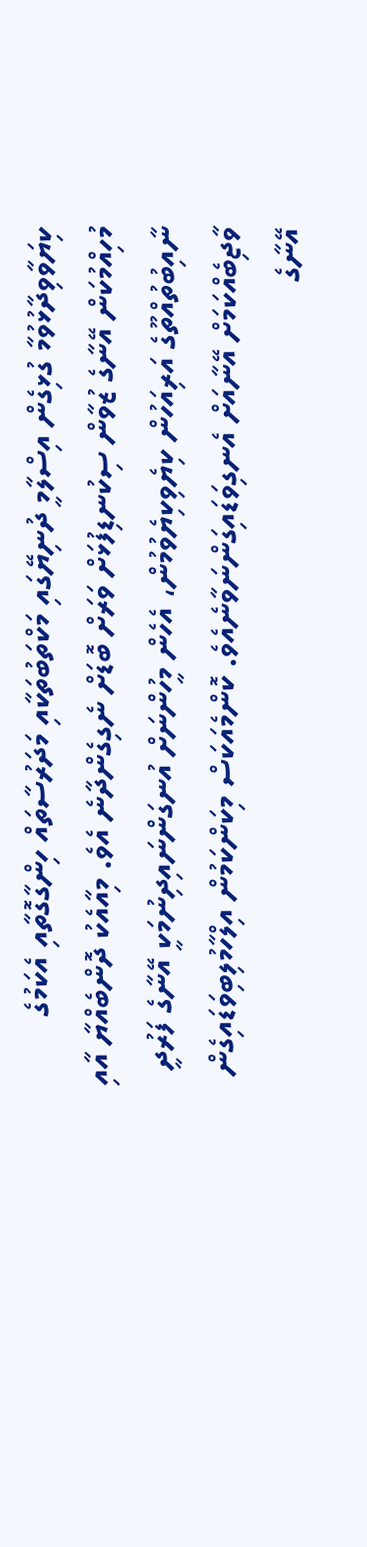ކިޔަވާވިދާޅުވުމާ ގުޅިގެން އިސްލާމީ ދުނިޔޭގައި މަކްތަބުތަކާއި މަދަރުސާތައް ހިންގާގޮތާއި އެކަމުގެ މުހިއްމުކަން އޭނާގެ ޒުވާން ސިކުނޑިފުޅަށް ވަރަށް ބޮޑަށް ނެގިގެންދާނެ އެވެ. މިއާއެކު ދޮންބެއްޔާ އާއި ނާއިބުތުއްތޫގެ އަރިއަހުން ކިޔެވިކިޔެވުމުން، އެހެން މީހުންނަށް އުނގަންނައިދިނުމަކީ އޭނާގެ ފަރުދީ ވާޖިބެއްކަމަށް އޭނާއަށް އެނގިވަޑައިގަންނަވާނެއެވެ. ކޮންމެއަކަސް މިކަންކަމުން އިލްހާމުލިބިވަޑައިގެން އޭނާގެ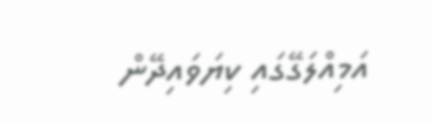އަމިއްލަގޭގައި ކިޔަވައިދޭން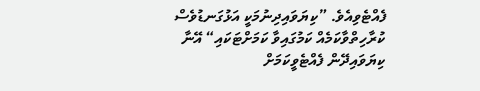ފެއްޓެވިއެވެ. ”ކިޔަވައިދިނުމަކީ އަޅުގަނޑުވެސް ކުރާހިތްވާކަމެއް ކަމުގައިވާ ކަމަށްޓަކައި“ އޭނާ ކިޔަވައިދޭން ފެއްޓެވީކަމަށް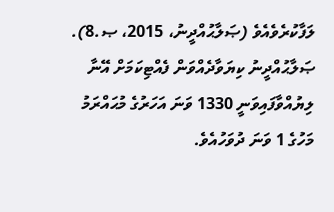ލަފާކުރެވެއެވެ (ޞަލާޙުއްދީނު، 2015، ޞ.8).
ޞަލާޙުއްދީނު ކިޔަވާދެއްވަން ފެއްޓިކަމަށް އޭނާ ލިޔުއްވާފައިވަނީ 1330 ވަނަ އަހަރުގެ މުޙައްރަމު މަހުގެ 1 ވަނަ ދުވަހުއެވެ.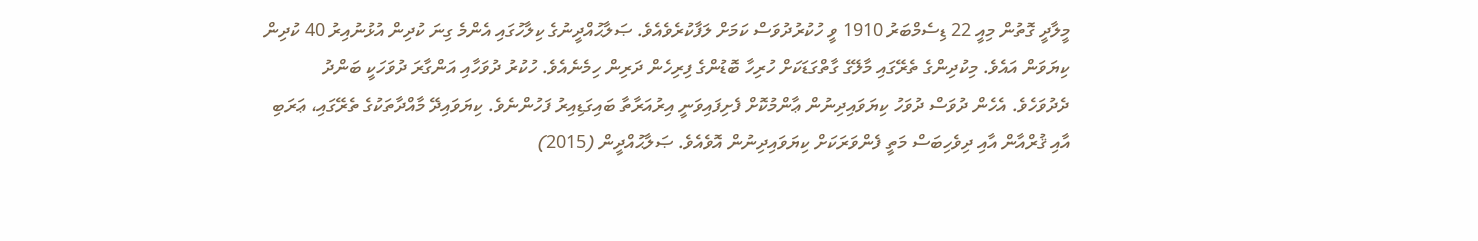މީލާދީ ގޮތުން މިއީ 22 ޑިސެމްބަރު 1910 ވީ ހުކުރުދުވަސް ކަމަށް ލަފާކުރެވެއެވެ. ޞަލާޙުއްދީނުގެ ކިލާހުގައި އެންމެ ގިނަ ކުދިން އުޅުނުއިރު 40 ކުދިން ކިޔަވަން އައެވެ. މިކުދިންގެ ތެރޭގައި މާލޭގެ ގާތްގަޑަކަށް ހުރިހާ ބޮޑުންގެ ފިރިހެން ދަރިން ހިމެނެއެވެ. ހުކުރު ދުވަހާއި އަންގާރަ ދުވަހަކީ ބަންދު ދެދުވަހެވެ. އެހެން ދުވަސް ދުވަހު ކިޔަވައިދިނުން ޢާންމުކޮށް ފެށިފައިވަނީ އިރުއަރާތާ ބައިގަޑިއިރު ފަހުންނެވެ. ކިޔަވައިދޭ މާއްދާތަކުގެ ތެރޭގައި، ޢަރަބި އާއި ޤުރްއާން އާއި ދިވެހިބަސް މަތީ ފެންވަރަކަށް ކިޔަވައިދިނުން އޮވެއެވެ. ޞަލާޙުއްދީން (2015)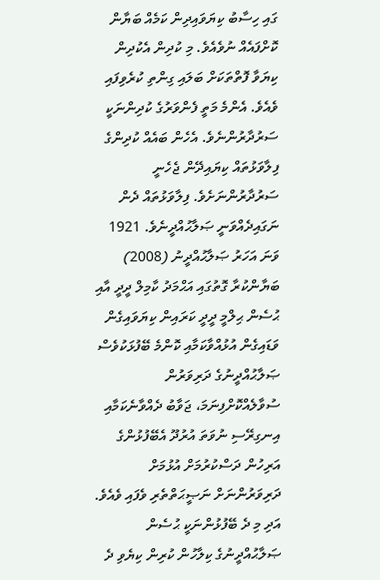ގައި ހިސާބު ކިޔަވައިދިން ކަމެއް ބަޔާން ކޮށްފައެއް ނުވެއެވެ. މި ކުދިން އެކުދިން ކިޔަވާ ފޮތްތަކަށް ބަލައި ގިންތި ކުރެވިފައި ވެއެވެ. އެންމެ މަތީ ފެންވަރުގެ ކުދިންނަކީ ސަރުދާރުންނެވެ. އެހެން ބައެއް ކުދިންގެ ފިލާވަޅުތައް ކިޔައިދޭން ޖެހެނީ ސަރުދާރުންނަށެވެ. ފިލާވަޅުތައް ދެން ނަގައިދެއްވަނީ ޞަލާޙުއްދީނެވެ. 1921 ވަނަ އަހަރު ޞަލާޙުއްދީނު (2008) ބަޔާންކުރާ ގޮތުގައި އަޙްމަދު ކާމިލް ދީދީ އާއި ޙުސެން ޙިލްމީ ދީދީ ކަރައިން ކިޔަވައިގެން ވަޑައިގެން އުޅުއްވާކަމާއި ކޮންމެ ބޭފުޅަކުވެސް ޞަލާޙުއްދީނުގެ ދަރިވަރުން ސުވާލެއްކޮށްފިނަމަ، ޖަވާބު ދެއްވާނެކަމާއި އިނގިރޭސި ނުވަތަ އުރުދޫ އެބޭފުޅުންގެ އަރިހުން ދަސްކުރުމަށް އުޅުމަށް ދަރިވަރުންނަށް ނަޞީޙަތްތެރި ވެފައި ވެއެވެ. އަދި މި ދެ ބޭފުޅުންނަކީ ޙުސެން ޞަލާޙުއްދީނުގެ ކިލާހުން ކުރިން ކިޔެވި ދެ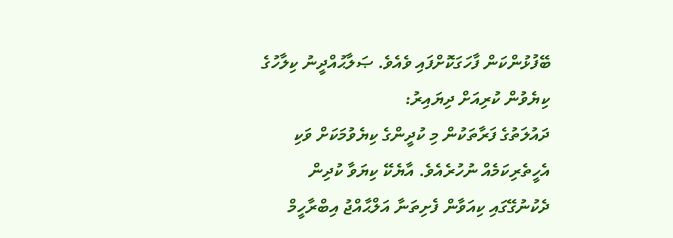ބޭފުޅުންކަން ފާހަގަކޮށްފައި ވެއެވެ. ޞަލާޙުއްދީނު ކިލާހުގެ ކިޔެވުން ކުރިއަށް ދިޔައިރު:
ދައުލަތުގެ ފަރާތަކުން މި ކުދީންގެ ކިޔެވުމަކަށް ވަކި އެހީތެރިކަމެއް ނުހުރެއެވެ. އާޔެކޭ ކިޔަވާ ކުދިން ދެކުނުގޭގައި ކިއަވާން ފެށިތަނާ އަލްޙާއްޖު އިބްރާހީމް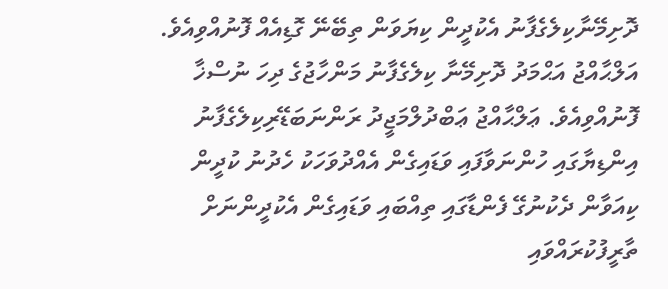ދޮށިމޭނާކިލެގެފާނު އެކުދީން ކިޔަވަން ތިބޭނޭ ގޮޑިއެއް ފޮނުއްވިއެވެ. އަލްޙާއްޖު އަޙްމަދު ދޮށިމޭނާ ކިލެގެފާނު މަންހާޖުގެ ދިހަ ނުސްޚާ ފޮނުއްވިއެވެ. ޢަލްޙާއްޖު ޢަބްދުލްމަޖީދު ރަންނަބަޑޭރިކިލެގެފާނު އިންޑިޔާގައި ހުންނަވާފައި ވަޑައިގެން އެއްދުވަހަކު ހެދުނު ކުދީން ކިއަވާން ދެކުނުގޭ ފެންޑާގައި ތިއްބައި ވަޑައިގެން އެކުދީންނަށް ތާރީފުކުރައްވައި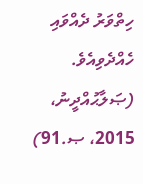ހިތްވަރު ދެއްވައި ހެއްދެވިއެވެ. (ޞަލާޙުއްދީނު، 2015، ޞ.91)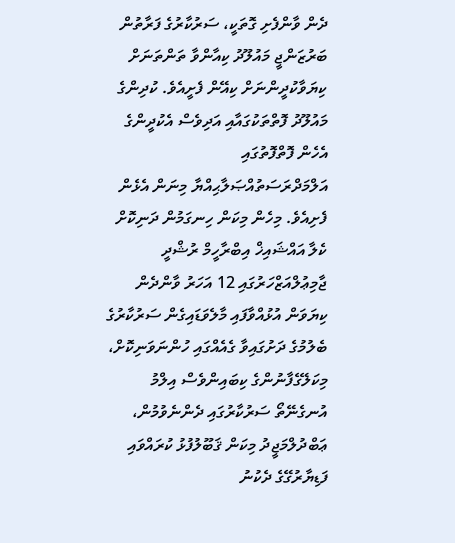ދެން ވާންފެށި ގޮތަކީ، ސަރުކާރުގެ ފަރާތުން ބަރުޒަންޖީ މައުލޫދު ކިއާންވާ ތަންތަނަށް ކިޔަވާކުދީންނަށް ކިއޭން ފެށީއެވެ. ކުދިންގެ މައުލޫދު ފޮތްތަކުގައާއި އަދިވެސް އެކުދީންގެ އެހެން ފޮތްފޮތުގައި އަލްމަދްރަސަތުއްޞަލާޙިއްޔާ މިނަން އެޅެން ފެށިއެވެ. މިހެން މިކަން ހިނގަމުން ދަނިކޮށް ކެލާ އައްޝައިޚް އިބްރާހީމް ރުޝްދީ ޖާމިޢުލްއަޒްހަރުގައި 12 އަހަރު ވާންދެން ކިޔަވަން އުޅުއްވާފައި މާލެވަޑައިގެން ސަރުކާރުގެ ބެލުމުގެ ދަށުގައިވާ ގެއެއްގައި ހުންނަވަނިކޮށް، މިކަލޭގެފާނުންގެ ކިބައިންވެސް އިލްމު އުނގެނޭތޯ ސަރުކާރުގައި ދެންނެވުމުން، ޢަބްދުލްމަޖީދު މިކަން ޤަބޫލުފުޅު ކުރައްވައި ފަޑިޔާރުގޭގެ ދެކުނު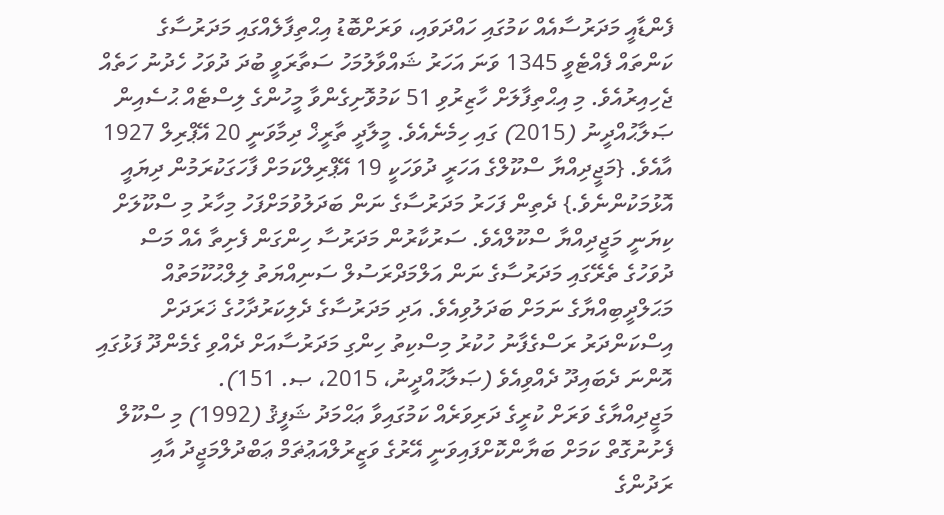ފެންޑާއީ މަދަރުސާއެއް ކަމުގައި ހައްދަވައި، ވަރަށްބޮޑު އިޙްތިފާލެއްގައި މަދަރުސާގެ ކަންތައް ފެއްޓެވީ 1345 ވަނަ އަހަރު ޝައްވާލުމަހު ސަތާރަވީ ބުދަ ދުވަހު ހެދުނު ހަތެއް ޖެހިއިރުއެވެ. މި އިޙްތިފާލަށް ހާޒިރުވި 51 ކަމުވޮށިގެންވާ މީހުންގެ ލިސްޓެއް ޙުސެއިން ޞަލާޙުއްދީނު (2015) ގައި ހިމެނެއެވެ. މީލާދީ ތާރީޚް ދިމާވަނީ 20 އޭޕްރިލް 1927 އާއެވެ. {މަޖީދިއްޔާ ސްކޫލްގެ އަހަރީ ދުވަހަކީ 19 އޭޕްރިލްކަމަށް ފާހަގަކުރަމުން ދިޔައީ އޮޅުމަކުންނެވެ.} ދެތިން ފަހަރު މަދަރުސާގެ ނަން ބަދަލުވުމަށްފަހު މިހާރު މި ސްކޫލަށް ކިޔަނީ މަޖީދިއްޔާ ސްކޫލްއެވެ. ސަރުކާރުން މަދަރުސާ ހިންގަން ފެށިތާ އެއް މަސް ދުވަހުގެ ތެރޭގައި މަދަރުސާގެ ނަން އަލްމަދްރަސުލް ސަނިއްޔަތު ލިލްޙުކޫމަތުއް މަޙަލްދީބިއްޔާގެ ނަމަށް ބަދަލުވިއެވެ. އަދި މަދަރުސާގެ ދެލިކަރުދާހުގެ ޚަރަދަށް އިސްކަންދަރު ރަސްގެފާނު ހުކުރު މިސްކިތު ހިންގި މަދަރުސާއަށް ދެއްވި ގެމެންދޫ ފަޅުގައި އޮންނަ ދެބައިދޫ ދެއްވިއެވެ (ޞަލާޙުއްދީނު، 2015، ޞ. 151).
މަޖީދިއްޔާގެ ވަރަށް ކުރީގެ ދަރިވަރެއް ކަމުގައިވާ ޢަޙްމަދު ޝަފީޤު (1992) މި ސްކޫލް ފެށުނުގޮތް ކަމަށް ބަޔާންކޮށްފައިވަނީ އޭރުގެ ވަޒީރުލްއަޢުޡަމް ޢަބްދުލްމަޖީދު އާއި ރަދުންގެ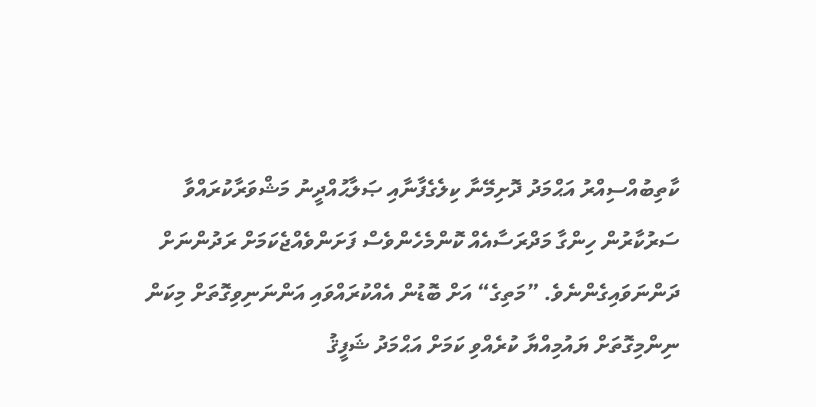ކާތިބުއްސިއްރު އަޙްމަދު ދޮށިމޭނާ ކިލެގެފާނާއި ޞަލާޙުއްދީނު މަޝްވަރާކުރައްވާ ސަރުކާރުން ހިންގާ މަދްރަސާއެއް ކޮންމެހެންވެސް ފަށަންވެއްޖެކަމަށް ރަދުންނަށް ދަންނަވައިގެންނެވެ. ”މަތިގެ“ އަށް ބޮޑުން އެއްކުރައްވައި އަންނަނިވިގޮތަށް މިކަން ނިންމިގޮތަށް ޔައުމިއްޔާ ކުރެއްވި ކަމަށް އަޙްމަދު ޝަފީޤު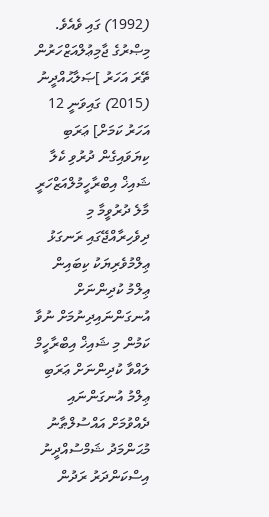(1992) ގައި ވެއެވެ.
މިޞްރުގެ ޖާމިޢުލްއަޒްހަރުން ތޭރަ އަހަރު ]ޞަލާޙުއްދީނު (2015) ގައިވަނީ 12 އަހަރު ކަމަށް] ޢަރަބި ކިޔަވައިގެން ދުރުވި ކެލާ ޝައިޚް އިބްރާހީމުލްއަޒްހަރީ މާލެ ދުރުވީމާ މި ދިވެހިރާއްޖޭގައި ރަނގަޅު ޢިލްމުވެރިޔަކު ކިބައިން ޢިލްމު ކުދިންނަށް އުނގަންނައިދިނުމަށް ނުވާ ކަމުން މި ޝައިޚް އިބްރާހީމް ލައްވާ ކުދިންނަށް ޢަރަބި ޢިލްމު އުނގަންނައި ދެއްވުމަށް އައްސުލްޠާނު މުޙަންމަދު ޝަމްސުއްދީނު އިސްކަންދަރު ރަދުން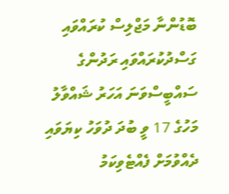ބޮޑުންނާ މަޖްލިސް ކުރައްވައި ގަސްދުކުރައްވައި ރަދުންގެ ސައްބީސްވަނަ އަހަރު ޝައްވާލު މަހުގެ 17 ވީ ބުދަ ދުވަހު ކިޔަވައި ދެއްވުމަށް ފެއްޓެވިކަމު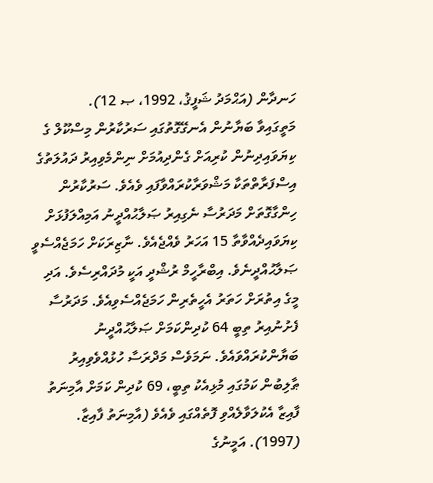ހަނދާން (އަޙްމަދު ޝަފީޤު، 1992، ޞ 12).
މަތީގައިވާ ބަޔާނުން އެނގޭގޮތުގައި ސަރުކާރުން މިސްކޫލް ގެ ކިޔަވައިދިނުން ކުރިއަށް ގެންދިއުމަށް ނިންމެވިއިރު ދައުލަތުގެ އިސްފަރާތްތަކާ މަޝްވަރާކުރައްވާފައި ވެއެވެ. ސަރުކާރުން ހިންގާގޮތަށް މަދަރުސާ ނެގިއިރު ޞަލާޙުއްދީނު އަމިއްލަފުޅަށް ކިޔަވައިދެއްވާތާ 15 އަހަރު ވެއްޖެއެވެ. ނާޒިރަކަށް ހަމަޖެއްސެވީ ޞަލާޙުއްދީނެވެ. އިބްރާހީމް ރުޝްދީ އަކީ މުދައްރިސެވެ. އަދި މީގެ އިތުރަށް ހަތަރު އެހީތެރިން ހަމަޖެއްސެވިއެވެ. މަދަރުސާ ފެށުނުއިރު ތިބީ 64 ކުދިންކަމަށް ޞަލާޙުއްދީނު ބަޔާންކުރައްވައެވެ. ނަމަވެސް މަދްރަސާ ހުޅުއްވެވިއިރު ޠާލިބުން ކަމުގައި މުޅިއެކު ތިބީ، 69 ކުދިން ކަމަށް އާމިނަތު ފާއިޒާ އެކުލަވާލެއްވި ފޮތެއްގައި ވެއެވެ (އާމިނަތު ފާއިޒާ. (1997). އަމީނުގެ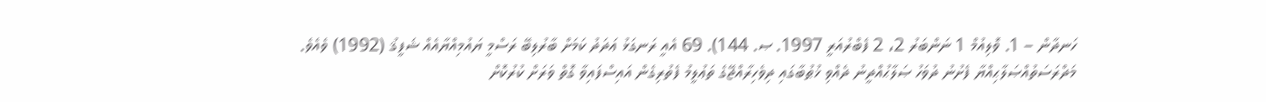ހަނދާން – 1. ވޮލިއުމް 1 ނަންބަރު 2، 2 ފެބްރުއަރީ 1997. ޞ. 144). 69 އެއީ ރަނގަޅު ޢަދަދު ކަމަށް ބާރުލިބޭ ރަސްމީ ޔައުމިއްޔާއެއް ޝަފީޤު (1992) ވެއެވެ.
މަދްރަސަތުއްޞަލާޙިއްޔާ ފެށުނު ދުވަހު ޞަލާޙުއްދީނު ދެއްވި ޚުޠުބާގައި ދިވެހިރާއްޖޭގެ ތަޢުލީމު ފެތުރިގެން އައިސްފައިވާ ގޮތް ވަރަށް ކުރުކޮށް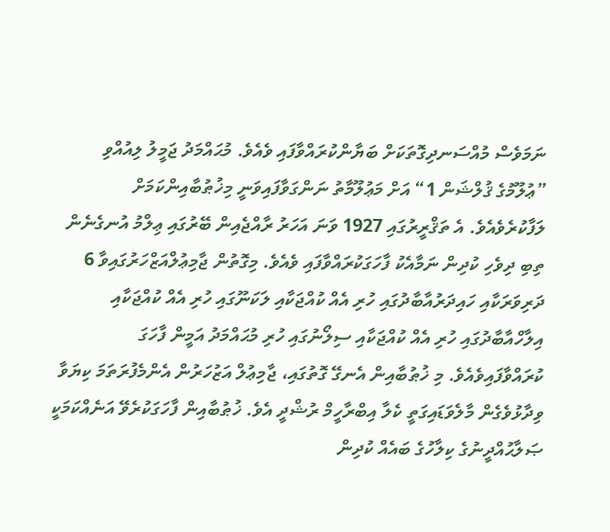ނަމަވެސް މުއްސަނދިގޮތަކަށް ބަޔާންކުރައްވާފައި ވެއެވެ. މުޙައްމަދު ޖަމީލު ލިއުއްވި ”ޢުލޫމުގެ ޤުލްޝަން 1“ އަށް މަޢުލޫމާތު ނަންގަވާފައިވަނީ މިޚުޠުބާއިންކަމަށް ލަފާކުރެވެއެވެ. އެ ތަޤްރީރުގައި 1927 ވަނަ އަހަރު ރާއްޖެއިން ބޭރުގައި ޢިލްމު އުނގެނެން ތިބި ދިވެހި ކުދިން ނަމާއެކު ފާހަގަކުރައްވާފައި ވެއެވެ. މިގޮތުން ޖާމިޢުލްއަޒްހަރުގައިވާ 6 ދަރިވަރަކާއި ހައިދަރުއާބާދުގައި ހުރި އެއް ކުއްޖަކާއި ލަކަނޫގައި ހުރި އެއް ކުއްޖަކާއި އިލާހްއާބާދުގައި ހުރި އެއް ކުއްޖަކާއި ސިލޯނުގައި ހުރި މުޙައްމަދު އަމީން ފާހަގަ ކުރައްވާފައިވެއެވެ. މި ޚުޠުބާއިން އެނގޭ ގޮތުގައި، ޖާމިޢުލް އަޒުހަރުން އެންމެފުރަތަމަ ކިޔަވާ ވިދާޅުވެގެން މާލެވަޑައިގަތީ ކެލާ އިބްރާހީމް ރުޝްދީ އެވެ. ޚުޠުބާއިން ފާހަގަކުރެވޭ އަނެއްކަމަކީ ޞަލާޙުއްދީނުގެ ކިލާހުގެ ބައެއް ކުދިން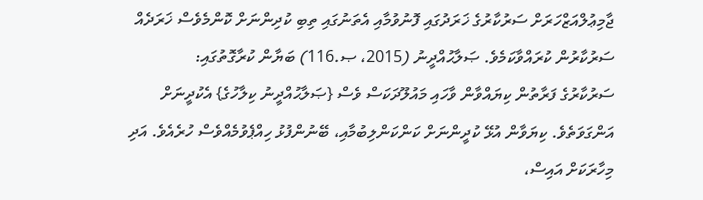ޖާމިޢުލްއަޒްހަރަށް ސަރުކާރުގެ ޚަރަދުގައި ފޮނުވުމާއި އެތަނުގައި ތިބި ކުދިންނަށް ކޮންމެވެސް ޚަރަދެއް ސަރުކާރުން ކުރައްވާކަމެވެ. ޞަލާޙުއްދީނު (2015، ޞ.116) ބަޔާން ކުރާގޮތުގައި:
ސަރުކާރުގެ ފަރާތުން ކިޔައްވާން ވާހައި މައުލޫދަކަސް ވެސް {ޞަލާޙުއްދީނު ކިލާހުގެ} އެކުދީނަށް އަންގަވަތެވެ. ކިޔަވާން އުޅޭ ކުދީންނަށް ކަންކަންލިބުމާއި، ބޭނުންފުޅު ހިއްޕެވުމެއްވެސް ހުރެއެވެ. އަދި މިހާރަކަށް އައިސް،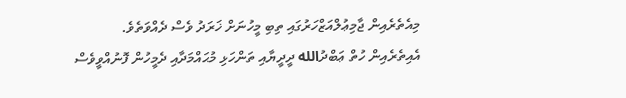މިއެތެރެއިން ޖާމިޢުލްއަޒްހަރުގައި ތިބި މީހުނަށް ޚަރަދު ވެސް ދެއްވަތެވެ. އެއިތެރެއިން ހުތް ޢަބްދުالله ދީދީޔާއި ތަންހަޅި މުޙައްމަދާއި ދެމީހުން ފޮނުއްވީވެސް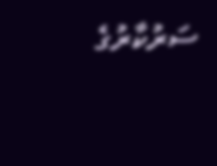ސަރުކާރުގެ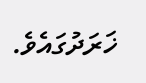ޚަރަދުގައެވެ.